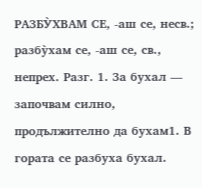РАЗБУ̀ХВАМ СЕ, -аш се, несв.; разбу̀хам се, -аш се, св., непрех. Разг. 1. За бухал — започвам силно, продължително да бухам1. В гората се разбуха бухал.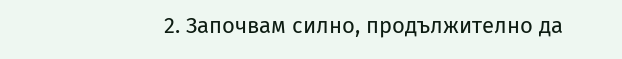2. Започвам силно, продължително да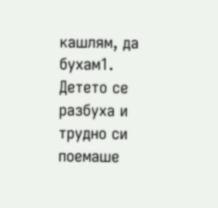кашлям, да бухам1. Детето се разбуха и трудно си поемаше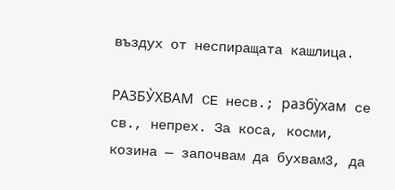въздух от неспиращата кашлица.

РАЗБУ̀ХВАМ СЕ несв.; разбу̀хам се св., непрех. За коса, косми, козина — започвам да бухвам3, да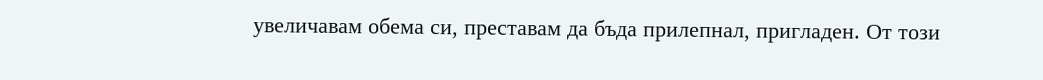увеличавам обема си, преставам да бъда прилепнал, пригладен. От този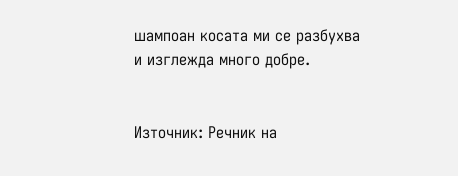шампоан косата ми се разбухва и изглежда много добре.


Източник: Речник на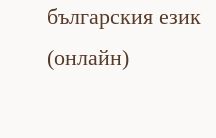българския език (онлайн)